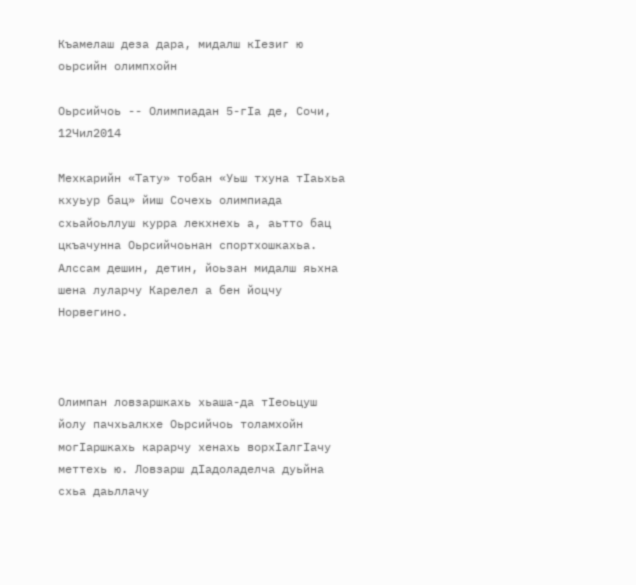Къамелаш деза дара, мидалш кIезиг ю оьрсийн олимпхойн

Оьрсийчоь -- Олимпиадан 5-гIа де, Сочи, 12Чил2014

Мехкарийн «Тату» тобан «Уьш тхуна тIаьхьа кхуьур бац» йиш Сочехь олимпиада схьайоьллуш курра лекхнехь а, аьтто бац цкъачунна Оьрсийчоьнан спортхошкахьа. Алссам дешин, детин, йоьзан мидалш яьхна шена луларчу Карелел а бен йоцчу Норвегино.



Олимпан ловзаршкахь хьаша-да тIеоьцуш йолу пачхьалкхе Оьрсийчоь толамхойн могIаршкахь карарчу хенахь ворхIалгIачу меттехь ю. Ловзарш дIадоладелча дуьйна схьа даьллачу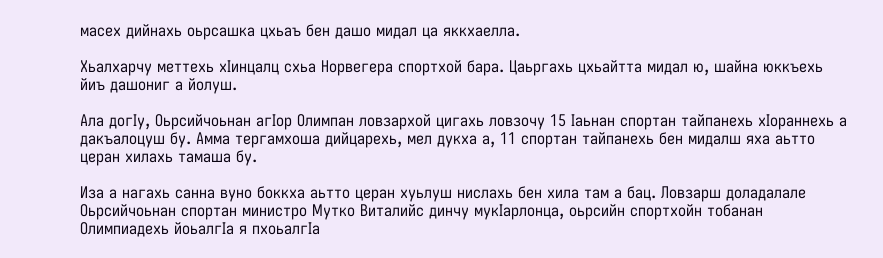масех дийнахь оьрсашка цхьаъ бен дашо мидал ца яккхаелла.

Хьалхарчу меттехь хIинцалц схьа Норвегера спортхой бара. Цаьргахь цхьайтта мидал ю, шайна юккъехь йиъ дашониг а йолуш.

Ала догIу, Оьрсийчоьнан агIор Олимпан ловзархой цигахь ловзочу 15 Iаьнан спортан тайпанехь хIораннехь а дакъалоцуш бу. Амма тергамхоша дийцарехь, мел дукха а, 11 спортан тайпанехь бен мидалш яха аьтто церан хилахь тамаша бу.

Иза а нагахь санна вуно боккха аьтто церан хуьлуш нислахь бен хила там а бац. Ловзарш доладалале Оьрсийчоьнан спортан министро Мутко Виталийс динчу мукIарлонца, оьрсийн спортхойн тобанан Олимпиадехь йоьалгIа я пхоьалгIа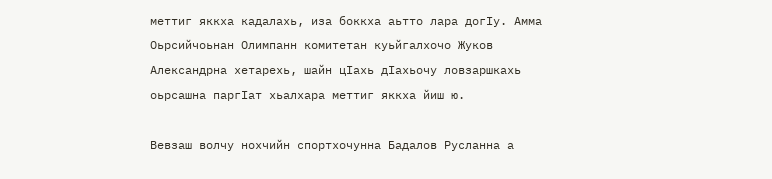меттиг яккха кадалахь, иза боккха аьтто лара догIу. Амма Оьрсийчоьнан Олимпанн комитетан куьйгалхочо Жуков Александрна хетарехь, шайн цIахь дIахьочу ловзаршкахь оьрсашна паргIат хьалхара меттиг яккха йиш ю.

Вевзаш волчу нохчийн спортхочунна Бадалов Русланна а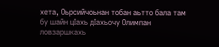хета, Оьрсийчоьнан тобан аьтто бала там бу шайн цIахь дIахьочу Олимпан ловзаршкахь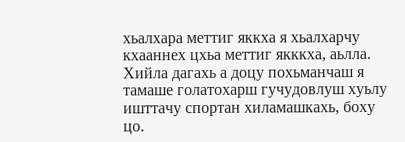хьалхара меттиг яккха я хьалхарчу кхааннех цхьа меттиг якккха, аьлла. Хийла дагахь а доцу похьманчаш я тамаше голатохарш гучудовлуш хуьлу ишттачу спортан хиламашкахь, боху цо.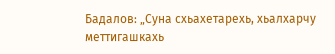Бадалов: „Суна схьахетарехь, хьалхарчу меттигашкахь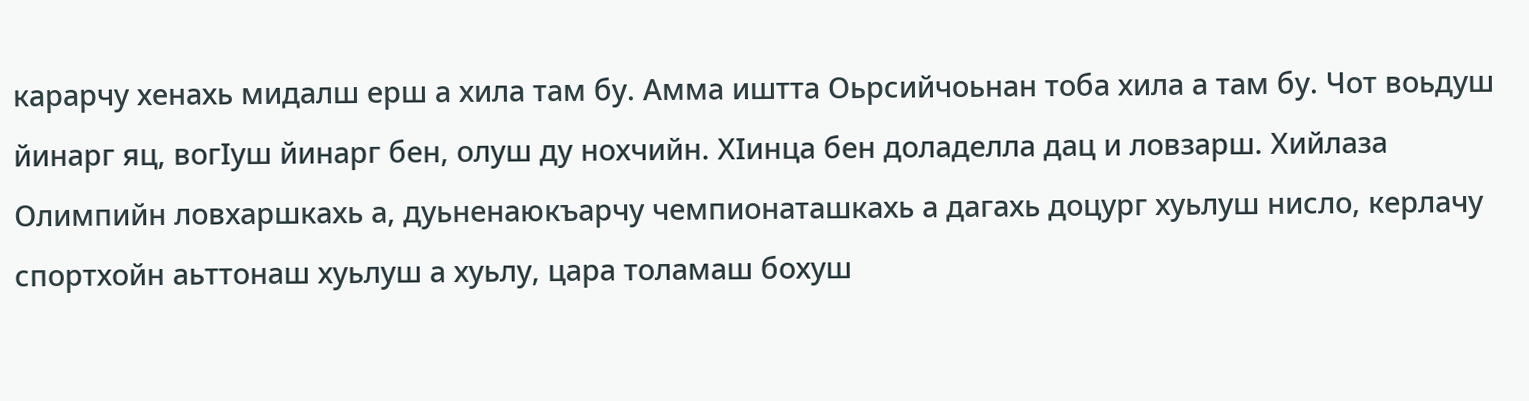карарчу хенахь мидалш ерш а хила там бу. Амма иштта Оьрсийчоьнан тоба хила а там бу. Чот воьдуш йинарг яц, вогIуш йинарг бен, олуш ду нохчийн. ХIинца бен доладелла дац и ловзарш. Хийлаза Олимпийн ловхаршкахь а, дуьненаюкъарчу чемпионаташкахь а дагахь доцург хуьлуш нисло, керлачу спортхойн аьттонаш хуьлуш а хуьлу, цара толамаш бохуш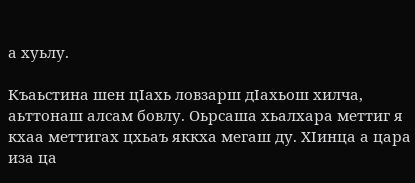а хуьлу.

Къаьстина шен цIахь ловзарш дIахьош хилча, аьттонаш алсам бовлу. Оьрсаша хьалхара меттиг я кхаа меттигах цхьаъ яккха мегаш ду. ХIинца а цара иза ца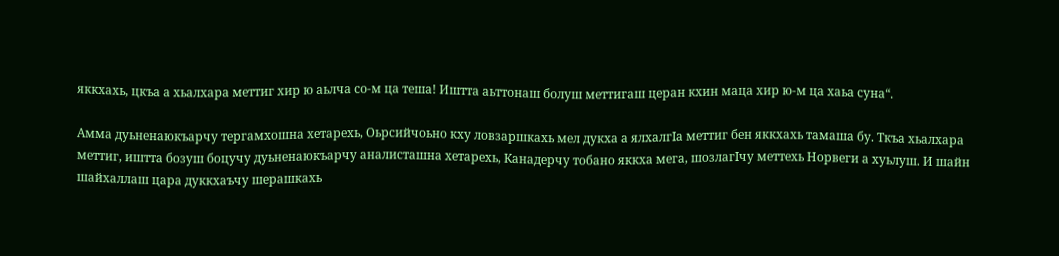яккхахь, цкъа а хьалхара меттиг хир ю аьлча со-м ца теша! Иштта аьттонаш болуш меттигаш церан кхин маца хир ю-м ца хаьа суна“.

Амма дуьненаюкъарчу тергамхошна хетарехь, Оьрсийчоьно кху ловзаршкахь мел дукха а ялхалгIа меттиг бен яккхахь тамаша бу. Ткъа хьалхара меттиг, иштта бозуш боцучу дуьненаюкъарчу аналисташна хетарехь, Канадерчу тобано яккха мега, шозлагIчу меттехь Норвеги а хуьлуш. И шайн шайхаллаш цара дуккхаъчу шерашкахь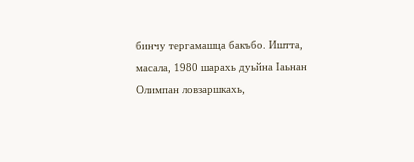бинчу тергамашца бакъбо. Иштта, масала, 1980 шарахь дуьйна Iаьнан Олимпан ловзаршкахь,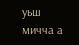уьш мичча а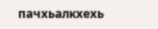пачхьалкхехь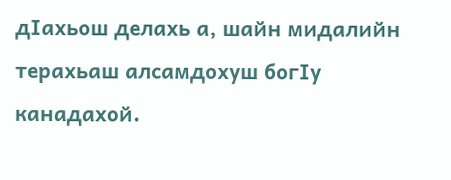дIахьош делахь а, шайн мидалийн терахьаш алсамдохуш богIу канадахой.